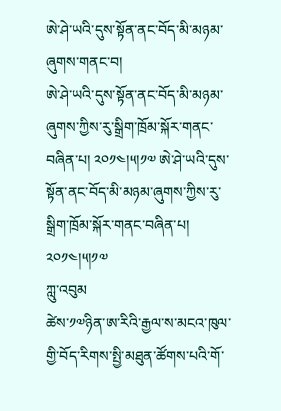ཨེ་ཤེ་ཡའི་དུས་སྟོན་ནང་བོད་མི་མཉམ་ཞུགས་གནང་བ།
ཨེ་ཤེ་ཡའི་དུས་སྟོན་ནང་བོད་མི་མཉམ་ཞུགས་ཀྱིས་རུ་སྒྲིག་ཁྲོམ་སྐོར་གནང་བཞིན་པ། ༢༠༡༤།༥།༡༧ ཨེ་ཤེ་ཡའི་དུས་སྟོན་ནང་བོད་མི་མཉམ་ཞུགས་ཀྱིས་རུ་སྒྲིག་ཁྲོམ་སྐོར་གནང་བཞིན་པ། ༢༠༡༤།༥།༡༧
ཀླུ་འབུམ
ཚེས་༡༧ཉིན་ཨ་རིའི་རྒྱལ་ས་མངའ་ཁུལ་གྱི་བོད་རིགས་སྤྱི་མཐུན་ཚོགས་པའི་གོ་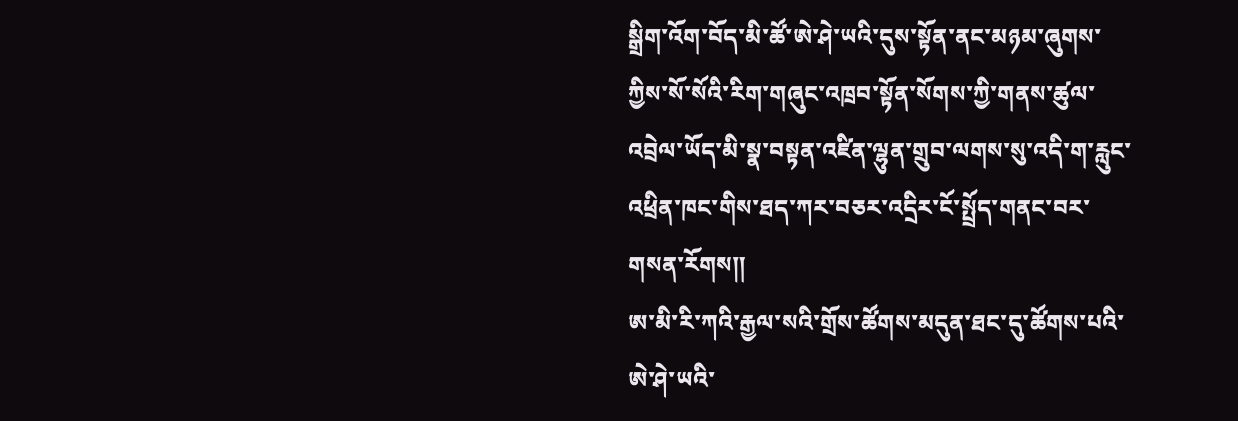སྒྲིག་འོག་བོད་མི་ཚོ་ཨེ་ཤེ་ཡའི་དུས་སྟོན་ནང་མཉམ་ཞུགས་ཀྱིས་སོ་སོའི་རིག་གཞུང་འཁྲབ་སྟོན་སོགས་ཀྱི་གནས་ཚུལ་འབྲེལ་ཡོད་མི་སྣ་བསྟན་འཛིན་ལྷུན་གྲུབ་ལགས་སུ་འདི་ག་རླུང་འཕྲིན་ཁང་གིས་ཐད་ཀར་བཅར་འདྲིར་ངོ་སྤྲོད་གནང་བར་གསན་རོགས༎
ཨ་མི་རི་ཀའི་རྒྱལ་སའི་གྲོས་ཚོགས་མདུན་ཐང་དུ་ཚོགས་པའི་ཨེ་ཤེ་ཡའི་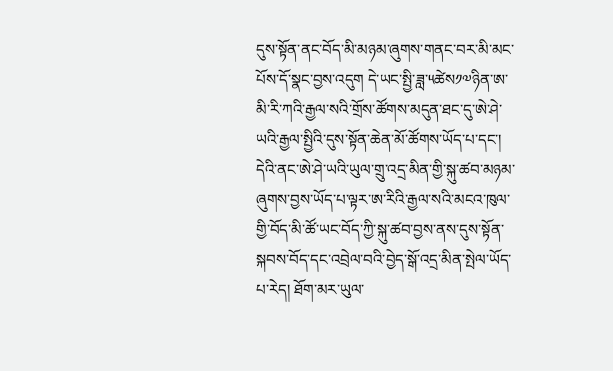དུས་སྟོན་ནང་བོད་མི་མཉམ་ཞུགས་གནང་བར་མི་མང་པོས་དོ་སྣང་བྱས་འདུག དེ་ཡང་སྤྱི་ཟླ་༥ཚེས༡༧ཉིན་ཨ་མི་རི་ཀའི་རྒྱལ་སའི་གྲོས་ཚོགས་མདུན་ཐང་དུ་ཨེ་ཤེ་ཡའི་རྒྱལ་སྤྱིའི་དུས་སྟོན་ཆེན་མོ་ཚོགས་ཡོད་པ་དང་། དེའི་ནང་ཨེ་ཤེ་ཡའི་ཡུལ་གྲུ་འདྲ་མིན་གྱི་སྐུ་ཚབ་མཉམ་ཞུགས་བྱས་ཡོད་པ་ལྟར་ཨ་རིའི་རྒྱལ་སའི་མངའ་ཁུལ་གྱི་བོད་མི་ཚོ་ཡང་བོད་ཀྱི་སྐུ་ཚབ་བྱས་ནས་དུས་སྟོན་སྐབས་བོད་དང་འབྲེལ་བའི་བྱེད་སྒོ་འདྲ་མིན་སྤེལ་ཡོད་པ་རེད། ཐོག་མར་ཡུལ་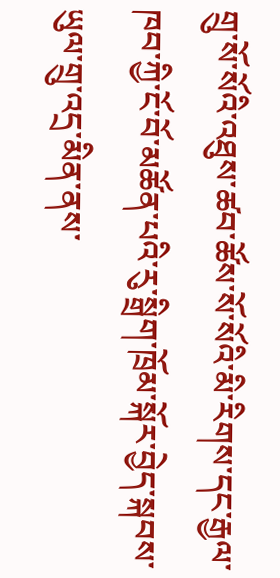གྲུ་སོ་སོའི་འཐུས་ཚབ་ཚོས་སོ་སོའི་མི་རིགས་དང་རྒྱལ་ཁབ་ཀྱི་ངོ་བོ་མཚོན་པའི་རུ་སྒྲིག་ཁྲོམ་སྐོར་བྱེད་སྐབས་ཡུལ་གྲུ་འདྲ་མིན་ནས་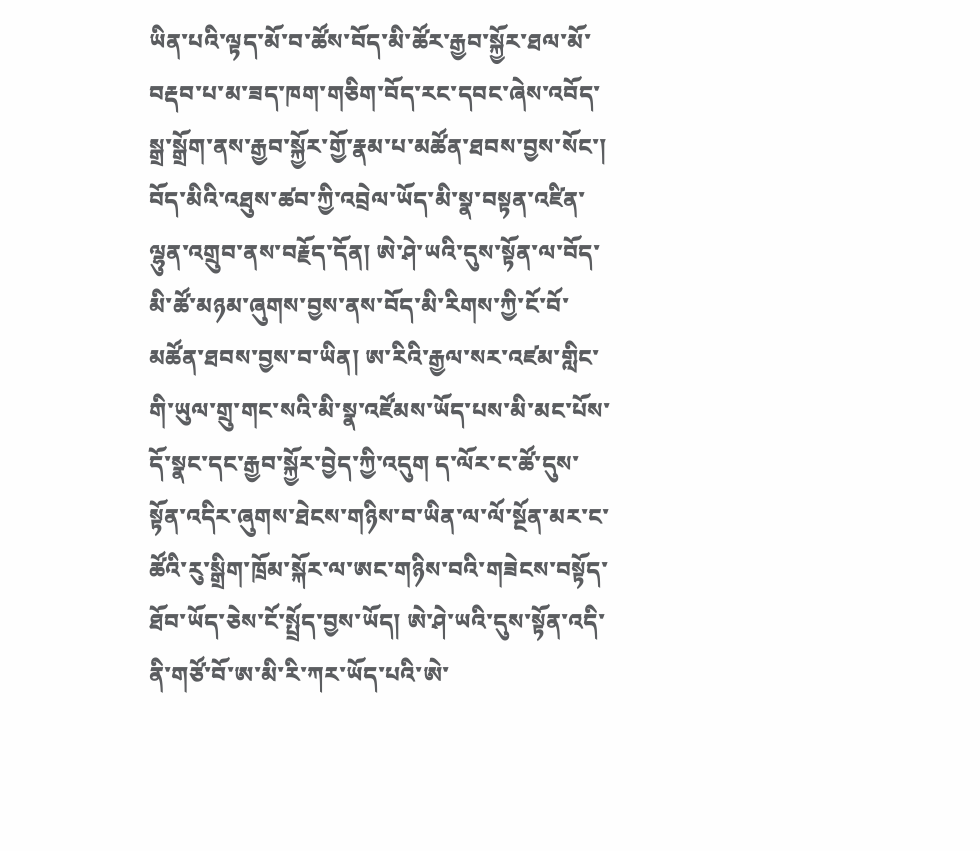ཡིན་པའི་ལྟད་མོ་བ་ཚོས་བོད་མི་ཚོར་རྒྱབ་སྐྱོར་ཐལ་མོ་བརྡབ་པ་མ་ཟད་ཁག་གཅིག་བོད་རང་དབང་ཞེས་འབོད་སྒྲ་སྒྲོག་ནས་རྒྱབ་སྐྱོར་གྱོ་རྣམ་པ་མཚོན་ཐབས་བྱས་སོང་། བོད་མིའི་འཐུས་ཚབ་ཀྱི་འབྲེལ་ཡོད་མི་སྣ་བསྟན་འཛིན་ལྷུན་འགྲུབ་ནས་བརྗོད་དོན། ཨེ་ཤེ་ཡའི་དུས་སྟོན་ལ་བོད་མི་ཚོ་མཉམ་ཞུགས་བྱས་ནས་བོད་མི་རིགས་ཀྱི་ངོ་བོ་མཚོན་ཐབས་བྱས་བ་ཡིན། ཨ་རིའི་རྒྱལ་སར་འཛམ་གླིང་གི་ཡུལ་གྲུ་གང་སའི་མི་སྣ་འཛོམས་ཡོད་པས་མི་མང་པོས་དོ་སྣང་དང་རྒྱབ་སྐྱོར་བྱེད་ཀྱི་འདུག ད་ལོར་ང་ཚོ་དུས་སྟོན་འདིར་ཞུགས་ཐེངས་གཉིས་བ་ཡིན་ལ་ལོ་སྔོན་མར་ང་ཚོའི་རུ་སྒྲིག་ཁྲོམ་སྐོར་ལ་ཨང་གཉིས་བའི་གཟེངས་བསྟོད་ཐོབ་ཡོད་ཅེས་ངོ་སྤྲོད་བྱས་ཡོད། ཨེ་ཤེ་ཡའི་དུས་སྟོན་འདི་ནི་གཙོ་བོ་ཨ་མི་རི་ཀར་ཡོད་པའི་ཨེ་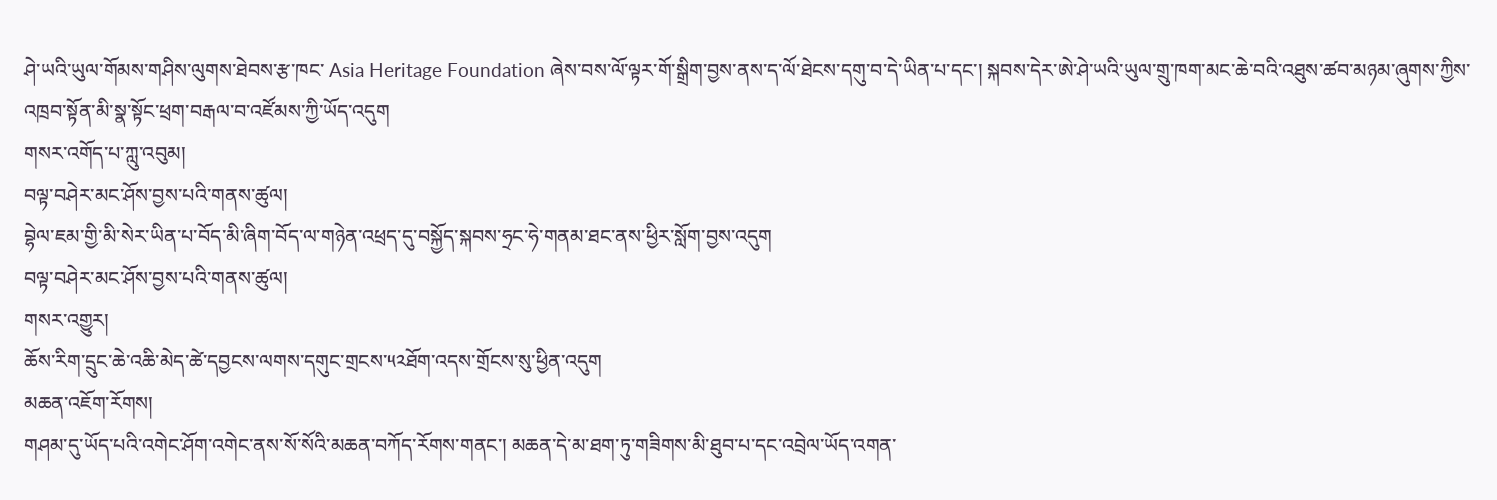ཤེ་ཡའི་ཡུལ་གོམས་གཤིས་ལུགས་ཐེབས་རྩ་ཁང་ Asia Heritage Foundation ཞེས་བས་ལོ་ལྟར་གོ་སྒྲིག་བྱས་ནས་ད་ལོ་ཐེངས་དགུ་བ་དེ་ཡིན་པ་དང་། སྐབས་དེར་ཨེ་ཤེ་ཡའི་ཡུལ་གྲུ་ཁག་མང་ཆེ་བའི་འཐུས་ཚབ་མཉམ་ཞུགས་ཀྱིས་འཁྲབ་སྟོན་མི་སྣ་སྟོང་ཕྲག་བརྒལ་བ་འཛོམས་ཀྱི་ཡོད་འདུག
གསར་འགོད་པ་ཀླུ་འབུམ།
བལྟ་བཤེར་མང་ཤོས་བྱས་པའི་གནས་ཚུལ།
བྷེལ་ཇམ་གྱི་མི་སེར་ཡིན་པ་བོད་མི་ཞིག་བོད་ལ་གཉེན་འཕྲད་དུ་བསྐྱོད་སྐབས་ཧྲང་ཧེ་གནམ་ཐང་ནས་ཕྱིར་སློག་བྱས་འདུག
བལྟ་བཤེར་མང་ཤོས་བྱས་པའི་གནས་ཚུལ།
གསར་འགྱུར།
ཆོས་རིག་དྲུང་ཆེ་འཆི་མེད་ཚེ་དབྱངས་ལགས་དགུང་གྲངས་༥༢ཐོག་འདས་གྲོངས་སུ་ཕྱིན་འདུག
མཆན་འཇོག་རོགས།
གཤམ་དུ་ཡོད་པའི་འགེང་ཤོག་འགེང་ནས་སོ་སོའི་མཆན་བཀོད་རོགས་གནང་། མཆན་དེ་མ་ཐག་ཏུ་གཟིགས་མི་ཐུབ་པ་དང་འབྲེལ་ཡོད་འགན་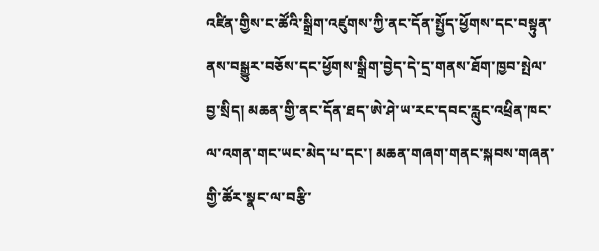འཛིན་གྱིས་ང་ཚོའི་སྒྲིག་འཛུགས་ཀྱི་ནང་དོན་སྤྱོད་ཕྱོགས་དང་བསྟུན་ནས་བསྒྱུར་བཅོས་དང་ཕྱོགས་སྒྲིག་བྱེད་དེ་དྲ་གནས་ཐོག་ཁྱབ་སྤེལ་བྱ་སྲིད། མཆན་གྱི་ནང་དོན་ཐད་ཨེ་ཤེ་ཡ་རང་དབང་རླུང་འཕྲིན་ཁང་ལ་འགན་གང་ཡང་མེད་པ་དང་། མཆན་གཞག་གནང་སྐབས་གཞན་གྱི་ཚོར་སྣང་ལ་བརྩི་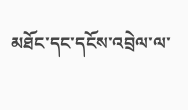མཐོང་དང་དངོས་འབྲེལ་ལ་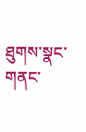ཐུགས་སྣང་གནང་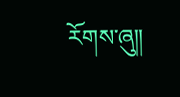རོགས་ཞུ༎